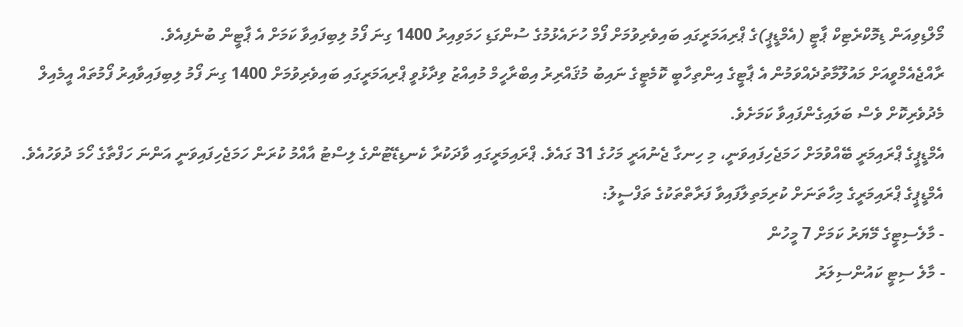މޯލްޑިވިއަން ޑިމޮކްރެޓިކް ޕާޓީ (އެމްޑީޕީ)ގެ ޕްރިއަމަރީގައި ބައިވެރިވުމަށް ފޯމް ހުށައެޅުމުގެ ސުންގަޑި ހަމަވިއިރު 1400 ގިނަ ފޯމު ލިބިފައިވާ ކަމަށް އެ ޕާޓީން ބުނެފިއެވެ.
ރާއްޖެއެމްވީއަށް މައުލޫމާތުދެއްވަމުން އެ ޕާޓީގެ އިންތިހާބީ ކޮމެޓީގެ ނައިބު މުޤައްރިރު އިބްރާހީމް މުއިއްޒު ވިދާޅުވީ ޕްރިއަމަރީގައި ބައިވެރިވުމަށް 1400 ގިނަ ފޯމު ލިބިފައިވާއިރު ފޯމުތައް އީމެއިލް މެދުވެރިކޮށް ވެސް ބަލައިގެންފައިވާ ކަމަށެވެ.
އެމްޑީޕީގެ ޕްރައިމަރީ ބޭއްވުމަށް ހަމަޖެހިފައިވަނީ، މި ހިނގާ ޖެނުއަރީ މަހުގެ 31 ގައެވެ. ޕްރައިމަރީގައި ވާދަކުރާ ކެނޑިޑޭޓުންގެ ލިސްޓު އާއްމު ކުރަން ހަމަޖެހިފައިވަނީ އަންނަ ހަފްތާގެ ހޯމަ ދުވަހުއެވެ.
އެމްޑީޕީގެ ޕްރައިމަރީގެ މިހާތަނަށް ކުރިމަތިލާފައިވާ ފަރާތްތަކުގެ ތަފްސީލު:
- މާލެސިޓީގެ މޭޔަރު ކަމަށް 7 މީހުން
- މާލެ ސިޓީ ކައުންސިލަރު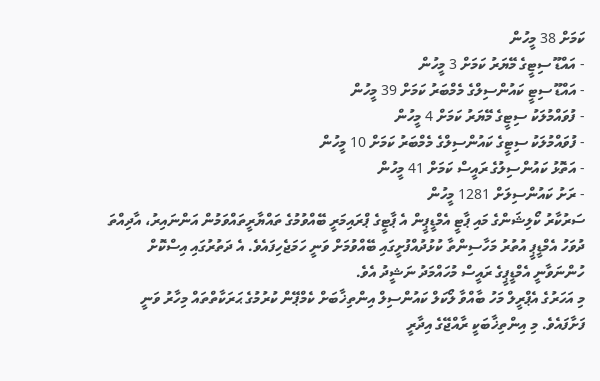ކަމަށް 38 މީހުން
- އައްޑޫ ސިޓީގެ މޭޔަރު ކަމަށް 3 މީހުން
- އައްޑޫ ސިޓީ ކައުންސިލްގެ މެމްބަރު ކަމަށް 39 މީހުން
- ފުވައްމުލަކު ސިޓީގެ މޭޔަރު ކަމަށް 4 މީހުން
- ފުވައްމުލަކު ސިޓީގެ ކައުންސިލްގެ މެމްބަރު ކަމަށް 10 މީހުން
- އަތޮޅު ކައުންސިލުގެ ރައީސް ކަމަށް 41 މީހުން
- ރަށު ކައުންސިލަށް 1281 މީހުން
ސަރުކާރު ކޯލިޝަންގެ މައި ޕާޓީ އެމްޑީޕީން އެ ޕާޓީގެ ޕްރައިމަރީ ބޭއްވުމުގެ ތައްޔާރީތައްވަމުން އަންނައިރު، އާދިއްތަ ދުވަހު އެމްޑީޕީ އުތުރު މަހާސިންތާ ކުޅުދުއްފުށީގައި ބޭއްވުމަށް ވަނީ ހަމަޖެހިފައެވެ. އެ ދަތުރުގައި އިސްކޮށް ހުންނަވާނީ އެމްޑީޕީގެ ރައީސް މުހައްމަދު ނަޝީދު އެވެ.
މި އަހަރުގެ އެޕްރީލް މަހު ބާއްވާ ލޯކަލް ކައުންސިލް އިންތިޚާބަށް ކެމްޕޭން ކުރުމުގެ ޙަރަކާތްތައް މިހާރު ވަނީ ފަށާފައެވެ. މި އިންތިޚާބަކީ ރާއްޖޭގެ އިދާރީ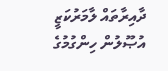ދާއިރާތައް ލާމަރުކަޒީ އުޞޫލުން ހިންގުމުގެ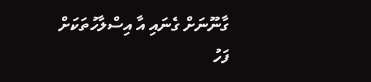ގާނޫނަށް ގެނައި އާ އިސްލާހުތަކަށް ފަހު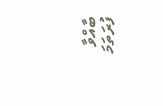ބާއްވާ ފުރަތަމަ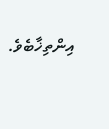އިންތިޚާބެވެ.